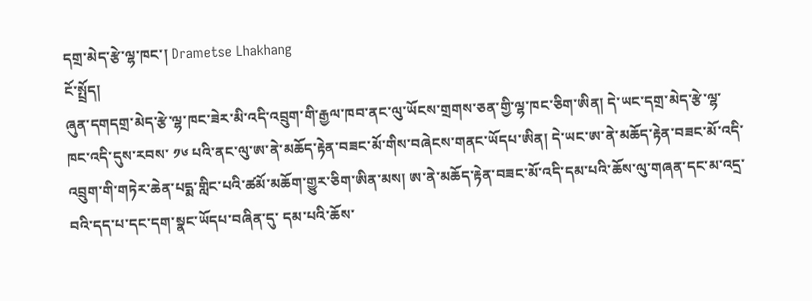དགྲ་མེད་རྩེ་ལྷ་ཁང་། Drametse Lhakhang
ངོ་སྤྲོད།
ཞུན་དགདགྲ་མེད་རྩེ་ལྷ་ཁང་ཟེར་མི་འདི་འབྲུག་གི་རྒྱལ་ཁབ་ནང་ལུ་ཡོངས་གྲགས་ཅན་གྱི་ལྷ་ཁང་ཅིག་ཨིན། དེ་ཡང་དགྲ་མེད་རྩེ་ལྷ་ཁང་འདི་དུས་རབས་ ༡༦ པའི་ནང་ལུ་ཨ་ནེ་མཆོད་རྟེན་བཟང་མོ་གིས་བཞེངས་གནང་ཡོདཔ་ཨིན། དེ་ཡང་ཨ་ནེ་མཆོད་རྟེན་བཟང་མོ་འདི་འབྲུག་གི་གཏེར་ཆེན་པདྨ་གླིང་པའི་ཚམོ་མཆོག་གྱུར་ཅིག་ཨིན་མས། ཨ་ནེ་མཆོད་རྟེན་བཟང་མོ་འདི་དམ་པའི་ཆོས་ལུ་གཞན་དང་མ་འདྲ་བའི་དད་པ་དང་དག་སྣང་ཡོདཔ་བཞིན་དུ་ དམ་པའི་ཆོས་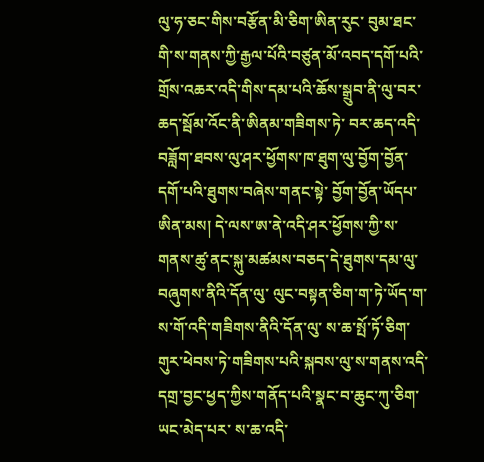ལུ་ཧ་ཅང་གིས་བརྩོན་མི་ཅིག་ཨིན་རུང་ བུམ་ཐང་གི་ས་གནས་ཀྱི་རྒྱལ་པོའི་བཙུན་མོ་འབད་དགོ་པའི་གྲོས་འཆར་འདི་གིས་དམ་པའི་ཆོས་སྒྲུབ་ནི་ལུ་བར་ཆད་སྦོམ་འོང་ནི་ཨིནམ་གཟིགས་ཏེ་ བར་ཆད་འདི་བཟློག་ཐབས་ལུ་ཤར་ཕྱོགས་ཁ་ཐུག་ལུ་བྱོག་བྱོན་དགོ་པའི་ཐུགས་བཞེས་གནང་སྟེ་ བྱོག་བྱོན་ཡོདཔ་ཨིན་མས། དེ་ལས་ཨ་ནེ་འདི་ཤར་ཕྱོགས་ཀྱི་ས་གནས་ཚུ་ནང་སྐུ་མཚམས་བཅད་དེ་ཐུགས་དམ་ལུ་བཞུགས་ནིའི་དོན་ལུ་ ལུང་བསྟན་ཅིག་ག་ཏེ་ཡོད་ག་ས་གོ་འདི་གཟིགས་ནིའི་དོན་ལུ་ ས་ཆ་སྤོ་ཏོ་ཅིག་གུར་ཕེབས་ཏེ་གཟིགས་པའི་སྐབས་ལུ་ས་གནས་འདི་དགྲ་བྱང་ཕྱད་ཀྱིས་གནོད་པའི་སྣང་བ་ཆུང་ཀུ་ཅིག་ཡང་མེད་པར་ ས་ཆ་འདི་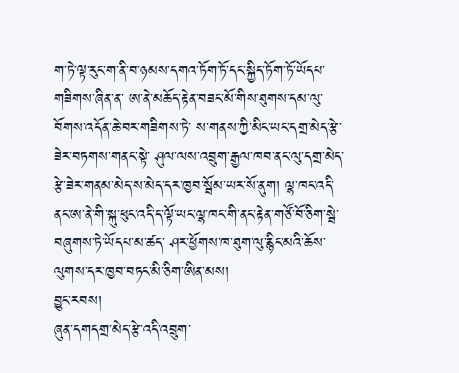ག་ཏེ་ལྟ་རུང་ག་ནི་བ་ཉམས་དགའ་ཏོག་ཏོ་དང་སྐྱིད་ཏོག་ཏོ་ཡོདཔ་གཟིགས་ཞིན་ན་ ཨ་ནེ་མཆོད་རྟེན་བཟང་མོ་གིས་ཐུགས་དམ་ལུ་བོགས་འདོན་ཆེ་བར་གཟིགས་ཏེ་ ས་གནས་ཀྱི་མིང་ཡང་དགྲ་མེད་རྩེ་ཟེར་བཏགས་གནང་སྟེ་ ཤུལ་ལས་འབྲུག་རྒྱལ་ཁབ་ནང་ལུ་དགྲ་མེད་རྩེ་ཟེར་གནམ་མེད་ས་མེད་དར་ཁྱབ་སྦོམ་ཡར་སོ་ནུག། ལྷ་ཁང་འདི་ནང་ཨ་ནེ་གི་སྐུ་ཕུང་འདི་ད་ལྟོ་ཡང་ལྷ་ཁང་གི་ནང་རྟེན་གཙོ་བོ་ཅིག་སྦེ་བཞུགས་ཏེ་ཡོདཔ་མ་ཚད་ ཤར་ཕྱོགས་ཁ་ཐུག་ལུ་རྙིང་མའི་ཆོས་ལུགས་དར་ཁྱབ་བཏང་མི་ཅིག་ཨིན་མས།
བྱུང་རབས།
ཞུན་དགདགྲ་མེད་རྩེ་འདི་འབྲུག་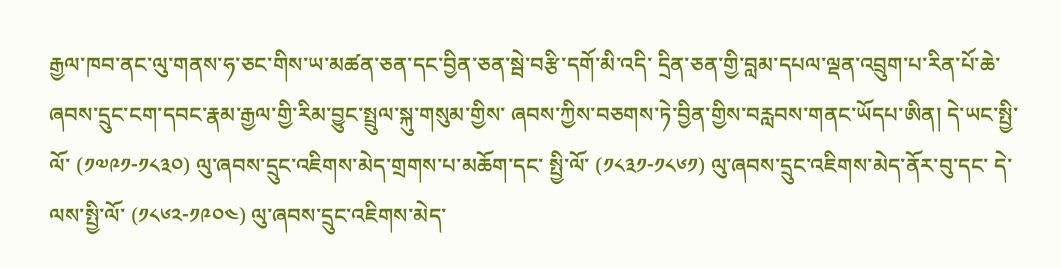རྒྱལ་ཁབ་ནང་ལུ་གནས་ཧ་ཅང་གིས་ཡ་མཚན་ཅན་དང་བྱིན་ཅན་སྦེ་བརྩི་དགོ་མི་འདི་ དྲིན་ཅན་གྱི་བླམ་དཔལ་ལྡན་འབྲུག་པ་རིན་པོ་ཆེ་ཞབས་དྲུང་ངག་དབང་རྣམ་རྒྱལ་གྱི་རིམ་བྱུང་སྤྲུལ་སྐུ་གསུམ་གྱིས་ ཞབས་ཀྱིས་བཅགས་ཏེ་བྱིན་གྱིས་བརླབས་གནང་ཡོདཔ་ཨིན། དེ་ཡང་སྤྱི་ལོ་ (༡༧༩༡-༡༨༣༠) ལུ་ཞབས་དྲུང་འཇིགས་མེད་གྲགས་པ་མཆོག་དང་ སྤྱི་ལོ་ (༡༨༣༡-༡༨༦༡) ལུ་ཞབས་དྲུང་འཇིགས་མེད་ནོར་བུ་དང་ དེ་ལས་སྤྱི་ལོ་ (༡༨༦༢-༡༩༠༤) ལུ་ཞབས་དྲུང་འཇིགས་མེད་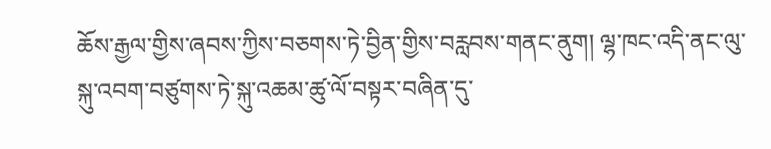ཆོས་རྒྱལ་གྱིས་ཞབས་ཀྱིས་བཅགས་ཏེ་བྱིན་གྱིས་བརླབས་གནང་ནུག། ལྷ་ཁང་འདི་ནང་ལུ་སྐུ་འབག་བཙུགས་ཏེ་སྐུ་འཆམ་ཚུ་ལོ་བསྟར་བཞིན་དུ་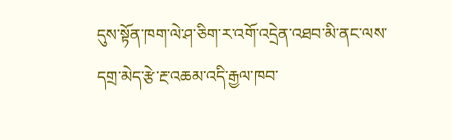དུས་སྟོན་ཁག་ལེ་ཤ་ཅིག་ར་འགོ་འདྲེན་འཐབ་མི་ནང་ལས་ དགྲ་མེད་རྩེ་རྔ་འཆམ་འདི་རྒྱལ་ཁབ་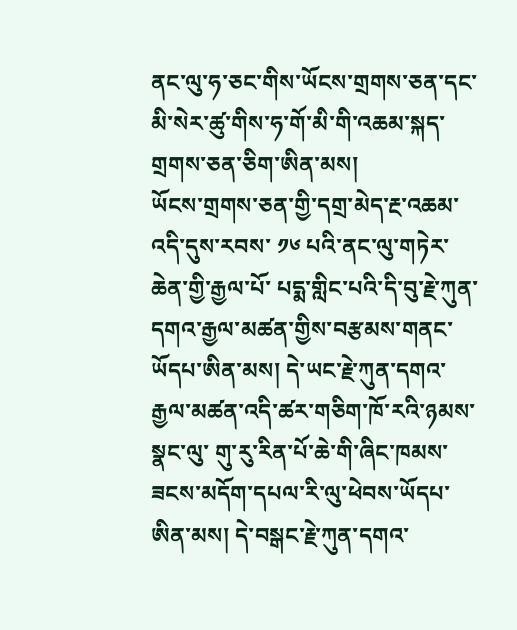ནང་ལུ་ཧ་ཅང་གིས་ཡོངས་གྲགས་ཅན་དང་མི་སེར་ཚུ་གིས་ཧ་གོ་མི་གི་འཆམ་སྐད་གྲགས་ཅན་ཅིག་ཨིན་མས།
ཡོངས་གྲགས་ཅན་གྱི་དགྲ་མེད་རྔ་འཆམ་འདི་དུས་རབས་ ༡༦ པའི་ནང་ལུ་གཏེར་ཆེན་གྱི་རྒྱལ་པོ་ པདྨ་གླིང་པའི་དི་བུ་རྗེ་ཀུན་དགའ་རྒྱལ་མཚན་གྱིས་བརྩམས་གནང་ཡོདཔ་ཨིན་མས། དེ་ཡང་རྗེ་ཀུན་དགའ་རྒྱལ་མཚན་འདི་ཚར་གཅིག་ཁོ་རའི་ཉམས་སྣང་ལུ་ གུ་རུ་རིན་པོ་ཆེ་གི་ཞིང་ཁམས་ཟངས་མདོག་དཔལ་རི་ལུ་ཕེབས་ཡོདཔ་ཨིན་མས། དེ་བསྒང་རྗེ་ཀུན་དགའ་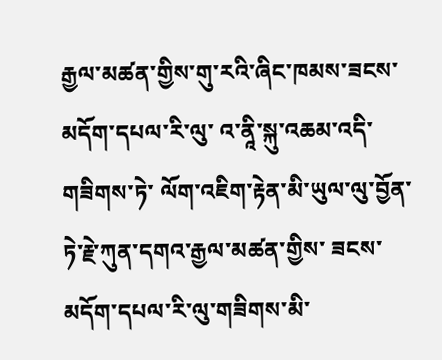རྒྱལ་མཚན་གྱིས་གུ་རའི་ཞིང་ཁམས་ཟངས་མདོག་དཔལ་རི་ལུ་ འ་ནཱི་སྐུ་འཆམ་འདི་གཟིགས་ཏེ་ ལོག་འཇིག་རྟེན་མི་ཡུལ་ལུ་བྱོན་ཏེ་རྗེ་ཀུན་དགའ་རྒྱལ་མཚན་གྱིས་ ཟངས་མདོག་དཔལ་རི་ལུ་གཟིགས་མི་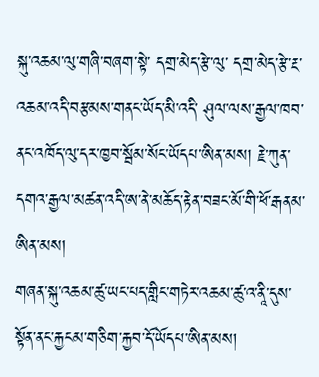སྐུ་འཆམ་ལུ་གཞི་བཞག་སྟེ་ དགྲ་མེད་རྩེ་ལུ་ དགྲ་མེད་རྩེ་རྔ་འཆམ་འདི་བརྩམས་གནང་ཡོད་མི་འདི་ ཤུལ་ལས་རྒྱལ་ཁབ་ནང་འཁོད་ལུ་དར་ཁྱབ་སྦོམ་སོང་ཡོདཔ་ཨིན་མས། རྗེ་ཀུན་དགའ་རྒྱལ་མཚན་འདི་ཨ་ནེ་མཆོད་རྟེན་བཟང་མོ་གི་ཕོ་རྒནམ་ཨིན་མས།
གཞན་སྐུ་འཆམ་ཚུ་ཡང་པད་གླིང་གཏེར་འཆམ་ཚུ་འ་ནཱི་དུས་སྟོན་ནང་རྐྱངམ་གཅིག་རྐྱབ་དོ་ཡོདཔ་ཨིན་མས།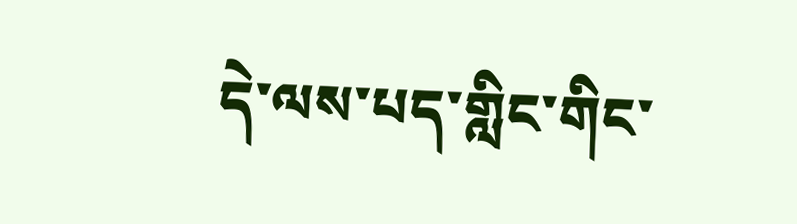དེ་ལས་པད་གླིང་གིང་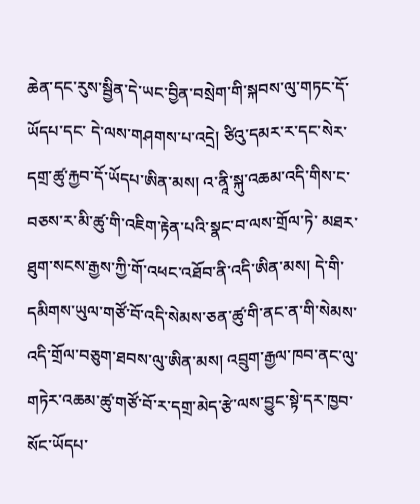ཆེན་དང་རུས་སྦྱིན་དེ་ཡང་བྱིན་བསྲེག་གི་སྐབས་ལུ་གཏང་དོ་ཡོདཔ་དང་ དེ་ལས་གཤགས་པ་འདྲེ། ཙིའུ་དམར་ར་དང་སེར་དགྲ་ཚུ་རྐྱབ་དོ་ཡོདཔ་ཨིན་མས། འ་ནཱི་སྐུ་འཆམ་འདི་གིས་ང་བཅས་ར་མི་ཚུ་གི་འཇིག་རྟེན་པའི་སྣང་བ་ལས་གྲོལ་ཏེ་ མཐར་ཐུག་སངས་རྒྱས་ཀྱི་གོ་འཕང་འཐོབ་ནི་འདི་ཨིན་མས། དེ་གི་དམིགས་ཡུལ་གཙོ་བོ་འདི་སེམས་ཅན་ཚུ་གི་ནང་ན་གི་སེམས་འདི་གྲོལ་བཅུག་ཐབས་ལུ་ཨིན་མས། འབྲུག་རྒྱལ་ཁབ་ནང་ལུ་གཏེར་འཆམ་ཚུ་གཙོ་བོ་ར་དགྲ་མེད་རྩེ་ལས་བྱུང་སྟེ་དར་ཁྱབ་སོང་ཡོདཔ་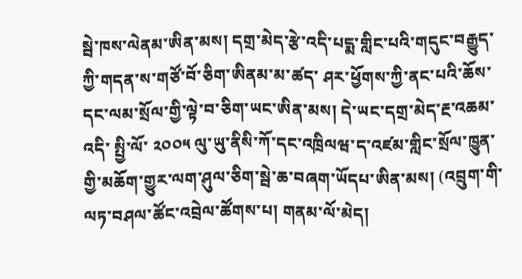སྦེ་ཁས་ལེནམ་ཨིན་མས། དགྲ་མེད་རྩེ་འདི་པདྨ་གླིང་པའི་གདུང་བརྒྱུད་ཀྱི་གདན་ས་གཙོ་བོ་ཅིག་ཨིནམ་མ་ཚད་ ཤར་ཕྱོགས་ཀྱི་ནང་པའི་ཆོས་དང་ལམ་སྲོལ་གྱི་ལྟེ་བ་ཅིག་ཡང་ཨིན་མས། དེ་ཡང་དགྲ་མེད་རྔ་འཆམ་འདི་ སྤྱི་ལོ་ ༢༠༠༥ ལུ་ཡུ་ནིསི་ཀོ་དང་འཁྲིལཝ་ད་འཛམ་གླིང་སྲོལ་ཁྱུན་གྱི་མཆོག་གྱུར་ལག་ཤུལ་ཅིག་སྦེ་ཆ་བཞག་ཡོདཔ་ཨིན་མས། (འབྲུག་གི་ལཏ་བཤལ་ཚོང་འབྲེལ་ཚོགས་པ། གནམ་ལོ་མེད།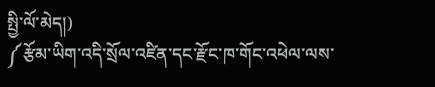སྤྱི་ལོ་མེད།)
༼རྩོམ་ཡིག་འདི་སྲོལ་འཛིན་དང་རྫོང་ཁ་གོང་འཕེལ་ལས་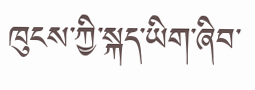ཁུངས་ཀྱི་སྐད་ཡིག་ཞིབ་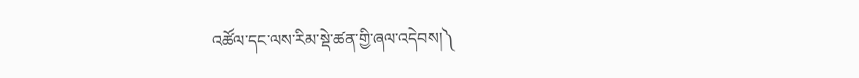འཚོལ་དང་ལས་རིམ་སྡེ་ཚན་གྱི་ཞལ་འདེབས།༽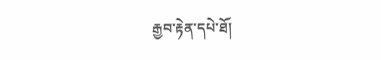རྒྱབ་རྟེན་དཔེ་ཐོ།